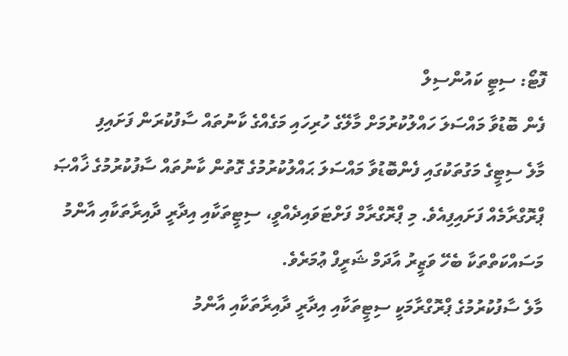ފޮޓޯ: ސިޓީ ކައުންސިލް
ފެން ބޮޑުވާ މައްސަލަ ހައްލުކުރުމަށް މާލޭގެ ހުރިހައި މަގެއްގެ ކާނުތައް ސާފުކުރަން ފަށައިފި
މާލެ ސިޓީގެ މަގުތަކުގައި ފެންބޮޑުވާ މައްސަލަ ޙައްލުކުރުމުގެ ގޮތުން ކާނުތައް ސާފުކުރުމުގެ ޚާއްޞަ ޕްރޮގްރާމެއް ފަށައިފިއެވެ. މި ޕްރޮގްރާމް ފަށްޓަވައިދެއްވީ، ސިޓީތަކާއި އިދާރީ ދާއިރާތަކާއި އާންމު މަސައްކަތްތަކާ ބެހޭ ވަޒީރު އާދަމް ޝަރީފް ޢުމަރެވެ.
މާލެ ސާފުކުރުމުގެ ޕްރޮގްރާމަކީ ސިޓީތަކާއި އިދާރީ ދާއިރާތަކާއި އާންމު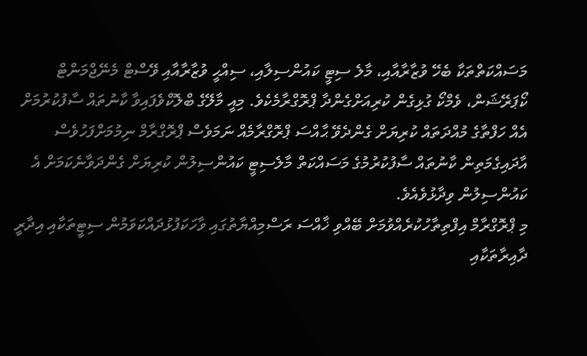މަސައްކަތްތަކާ ބެހޭ ވުޒާރާއާއި، މާލެ ސިޓީ ކައުންސިލާއި، ސިއްޙީ ވުޒާރާއާއި ވޭސްޓް މެނޭޖްމަންޓް ކޯޕަރޭޝަން، ވެމްކޯ ގުޅިގެން ކުރިއަށްގެންދާ ޕްރޮގްރާމެކެވެ. މިއީ މާލޭގެ ބްލޮކްވެފައިވާ ކާނުތައް ސާފުކުރުމަށް އެއް ހަފްތާގެ މުއްދަތައް ކުރިޔަށް ގެންދެވޭ ޙާއްސަ ޕްރޮގްރާމެއް ނަމަވެސް ޕްރޮގްރާމް ނިމުމަށްފަހުވެސް އާދައިގެމަތިން ކާނުތައް ސާފުކުރުމުގެ މަސައްކަތް މާލެސިޓީ ކައުންސިލުން ކުރިޔަށް ގެންދަވާނެކަމަށް އެ ކައުންސިލުން ވިދާޅުވެއެވެ.
މި ޕްރޮގްރާމް އިފްތިތާހުކުރެއްވުމަށް ބޭއްވި ޚާއްސަ ރަސްމިއްޔާތުގައި ވާހަކަފުޅުދައްކަވަމުން ސިޓީތަކާއި އިދާރީ ދާއިރާތަކާއި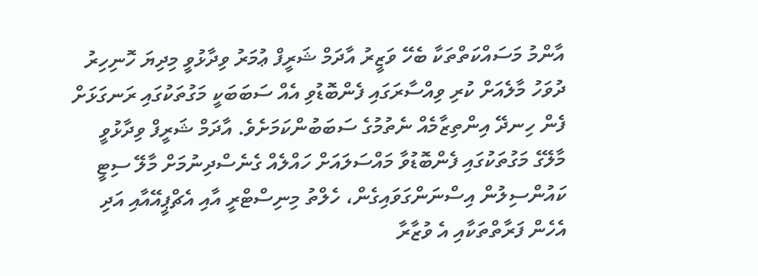އާންމު މަސައްކަތްތަކާ ބެހޭ ވަޒީރު އާދަމް ޝަރީފް ޢުމަރު ވިދާޅުވީ މިދިޔަ ހޮނިހިރު ދުވަހު މާލެއަށް ކުރި ވިއްސާރަގައި ފެންބޮޑުވި އެއް ސަބަބަކީ މަގުތަކުގައި ރަނގަޅަށް ފެން ހިނދޭ އިންތިޒާމެއް ނެތުމުގެ ސަބަބުންކަމަށެވެ. އާދަމް ޝަރީފް ވިދާޅުވީ މާލޭގެ މަގުތަކުގައި ފެންބޮޑުވާ މައްސަލައަށް ހައްލެއް ގެނެސްދިނުމަށް މާލޭ ސިޓީ ކައުންސިލުން އިސްނަންގަވައިގެން، ހެލްތު މިނިސްޓްރީ އާއި އެޗްޕީއޭއާއި އަދި އެހެން ފަރާތްތަކާއި އެ ވުޒާރާ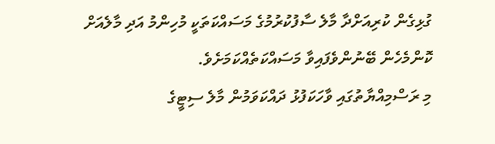ގުޅިގެން ކުރިއަށްދާ މާލެ ސާފުކުރުމުގެ މަސައްކަތަކީ މުހިންމު އަދި މާލެއަށް ކޮންމެހެން ބޭނުންވެފައިވާ މަސައްކަތެއްކަމަށެވެ.
މި ރަސްމިއްޔާތުގައި ވާހަކަފުޅު ދައްކަވަމުން މާލެ ސިޓީގެ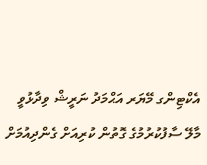އެކްޓިންގ މޭޔަރ އަޙްމަދު ނަރީޝް ވިދާޅުވީ މާލޭ ސާފުކުރުމުގެ ގޮތުން ކުރިއަށް ގެންދިއުމަށް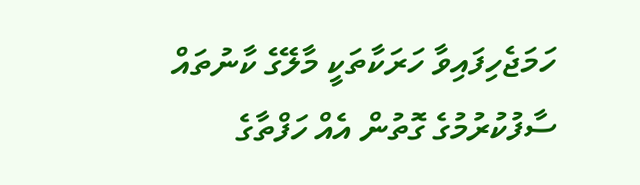ހަމަޖެހިފައިވާ ހަރަކާތަކީ މާލޭގެ ކާނުތައް ސާފުކުރުމުގެ ގޮތުން އެއް ހަފްތާގެ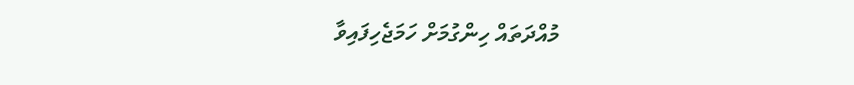މުއްދަތައް ހިންގުމަށް ހަމަޖެހިފައިވާ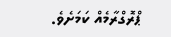ޕްރޮގްރާމެއް ކަމަށެވެ.